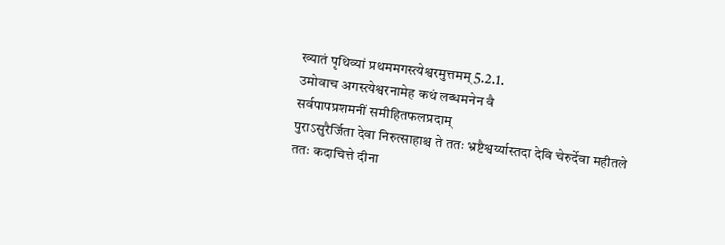ख्यातं पृथिव्यां प्रथममगस्त्येश्वरमुत्तमम् 5.2.1.
उमोवाच अगस्त्येश्वरनामेह कथं लब्धमनेन वै
सर्वपापप्रशमनीं समीहितफलप्रदाम्
पुराऽसुरैर्जिता देवा निरुत्साहाश्च ते ततः भ्रष्टैश्वर्य्यास्तदा देवि चेरुर्देवा महीतले
ततः कदाचित्ते दीना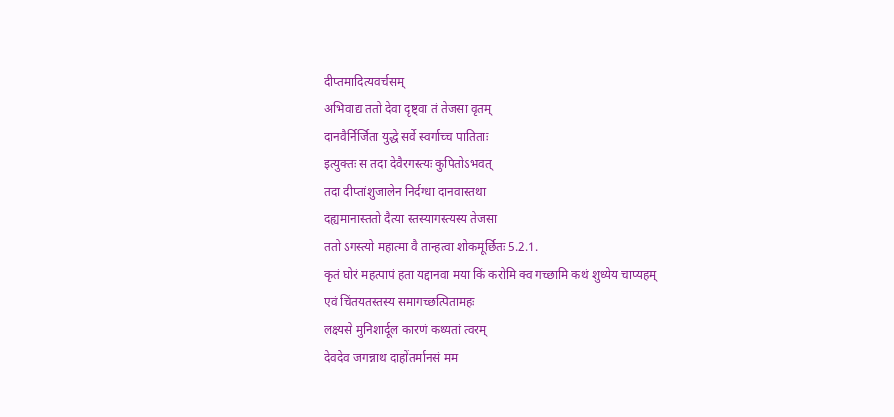दीप्तमादित्यवर्चसम्
अभिवाद्य ततो देवा दृष्ट्वा तं तेजसा वृतम्
दानवैर्निर्जिता युद्धे सर्वे स्वर्गाच्च पातिताः
इत्युक्तः स तदा देवैरगस्त्यः कुपितोऽभवत्
तदा दीप्तांशुजालेन निर्दग्धा दानवास्तथा
दह्यमानास्ततो दैत्या स्तस्यागस्त्यस्य तेजसा
ततो ऽगस्त्यो महात्मा वै तान्हत्वा शोकमूर्छितः 5.2.1.
कृतं घोरं महत्पापं हता यद्दानवा मया किं करोमि क्व गच्छामि कथं शुध्येय चाप्यहम्
एवं चिंतयतस्तस्य समागच्छत्पितामहः
लक्ष्यसे मुनिशार्दूल कारणं कथ्यतां त्वरम्
देवदेव जगन्नाथ दाहोंतर्मानसं मम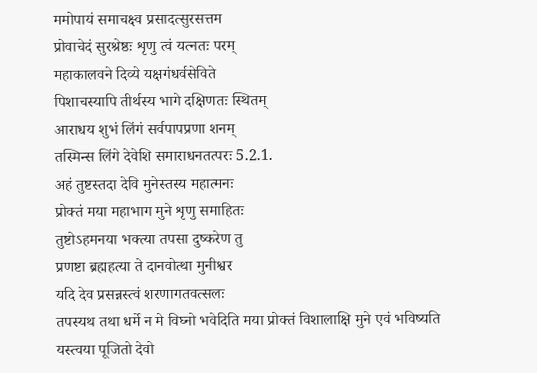ममोपायं समाचक्ष्व प्रसादत्सुरसत्तम
प्रोवाचेदं सुरश्रेष्ठः शृणु त्वं यत्नतः परम्
महाकालवने दिव्ये यक्षगंधर्वसेविते
पिशाचस्यापि तीर्थस्य भागे दक्षिणतः स्थितम्
आराधय शुभं लिंगं सर्वपापप्रणा शनम्
तस्मिन्स लिंगे देवेशि समाराधनतत्परः 5.2.1.
अहं तुष्टस्तदा देवि मुनेस्तस्य महात्मनः
प्रोक्तं मया महाभाग मुने शृणु समाहितः
तुष्टोऽहमनया भक्त्या तपसा दुष्करेण तु
प्रणष्टा ब्रह्महत्या ते दानवोत्था मुनीश्वर
यदि देव प्रसन्नस्त्वं शरणागतवत्सलः
तपस्यथ तथा धर्मे न मे विघ्नो भवेदिति मया प्रोक्तं विशालाक्षि मुने एवं भविष्यति
यस्त्वया पूजितो देवो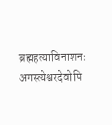ब्रह्महत्याविनाशनः
अगस्त्येश्वरदेवोपि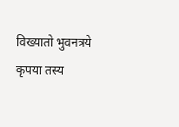विख्यातो भुवनत्रये कृपया तस्य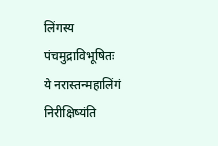लिंगस्य पंचमुद्राविभूषितः
ये नरास्तन्महालिंगं निरीक्षिष्यंति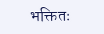भक्तितः